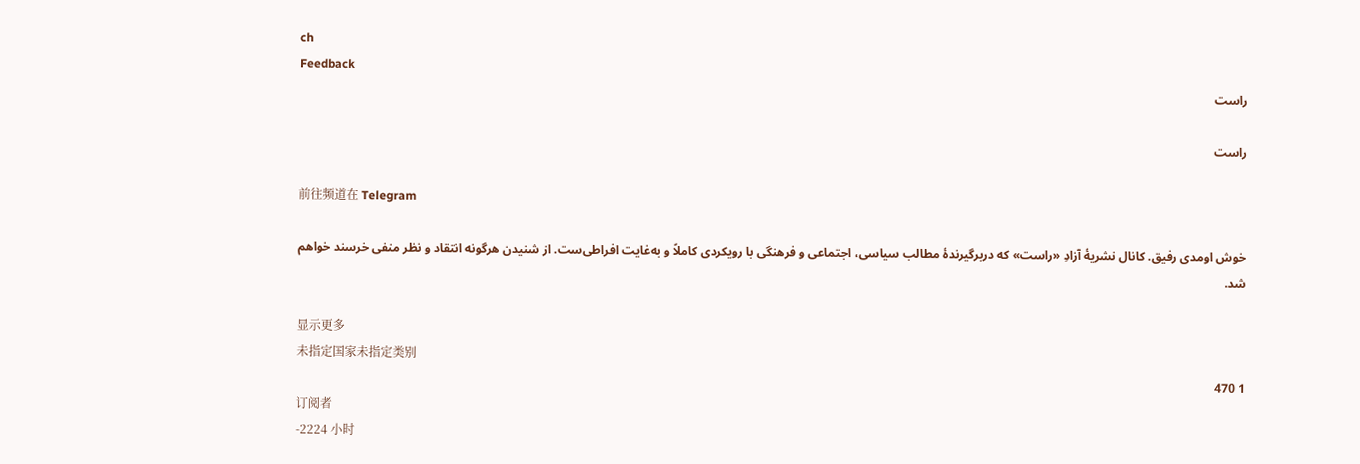ch
Feedback
راست

راست

前往频道在 Telegram

خوش اومدی رفیق. کانال نشریهٔ آزادِ «راست» که دربرگیرندهٔ مطالب سیاسی، اجتماعی و فرهنگی با رویکردی کاملاً و به‌غایت افراطی‌ست. از شنیدن هرگونه انتقاد و نظر منفی خرسند خواهم شد.

显示更多
未指定国家未指定类别
1 470
订阅者
-2224 小时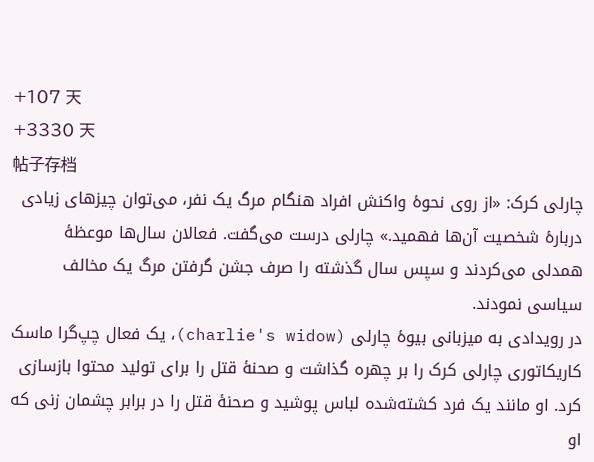+107 天
+3330 天
帖子存档
چارلی کرک: «از روی نحوهٔ واکنش افراد هنگام مرگ یک نفر، می‌توان چیزهای زیادی دربارهٔ شخصیت آن‌ها فهمید.» چارلی درست می‌گفت. فعالان سال‌ها موعظهٔ همدلی می‌کردند و سپس سال گذشته را صرف جشن گرفتن مرگ یک مخالف سیاسی نمودند.
در رویدادی به میزبانی بیوهٔ چارلی (charlie's widow)، یک فعال چپ‌گرا ماسک کاریکاتوری چارلی کرک را بر چهره گذاشت و صحنهٔ قتل را برای تولید محتوا بازسازی کرد. او مانند یک فرد کشته‌شده لباس پوشید و صحنهٔ قتل را در برابر چشمان زنی که او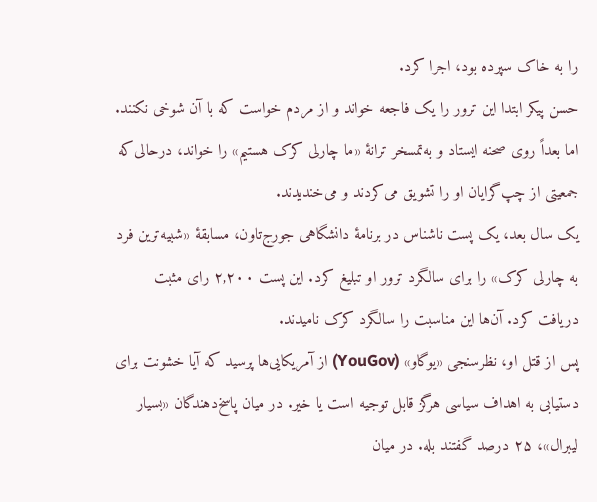را به خاک سپرده بود، اجرا کرد.
حسن پیکر ابتدا این ترور را یک فاجعه خواند و از مردم خواست که با آن شوخی نکنند. اما بعداً روی صحنه ایستاد و به‌تمسخر ترانهٔ «ما چارلی کرک هستیم» را خواند، درحالی‌که جمعیتی از چپ‌گرایان او را تشویق می‌کردند و می‌خندیدند.
یک سال بعد، یک پست ناشناس در برنامهٔ دانشگاهی جورج‌تاون، مسابقهٔ «شبیه‌ترین فرد به چارلی کرک» را برای سالگرد ترور او تبلیغ کرد. این پست ۲,۲۰۰ رای مثبت دریافت کرد. آن‌ها این مناسبت را سالگرد کرک نامیدند.
پس از قتل او، نظرسنجی «یوگاو» (YouGov) از آمریکایی‌ها پرسید که آیا خشونت برای دستیابی به اهداف سیاسی هرگز قابل توجیه است یا خیر. در میان پاسخ‌دهندگان «بسیار لیبرال»، ۲۵ درصد گفتند بله. در میان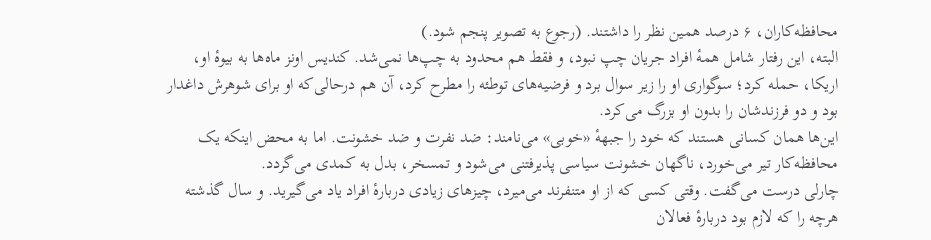محافظه‌کاران، ۶ درصد همین نظر را داشتند. (رجوع به تصویر پنجم شود.)
البته، این رفتار شامل همهٔ افراد جریان چپ نبود، و فقط هم محدود به چپ‌ها نمی‌شد. کندیس اونز ماه‌ها به بیوهٔ او، اریکا، حمله کرد؛ سوگواری او را زیر سوال برد و فرضیه‌های توطئه را مطرح کرد، آن هم درحالی‌که او برای شوهرش داغدار بود و دو فرزندشان را بدون او بزرگ می‌کرد.
این‌ها همان کسانی هستند که خود را جبههٔ «خوبی» می‌نامند: ضد نفرت و ضد خشونت. اما به محض اینکه یک محافظه‌کار تیر می‌خورد، ناگهان خشونت سیاسی پذیرفتنی می‌شود و تمسخر، بدل به کمدی می‌گردد.
چارلی درست می‌گفت. وقتی کسی که از او متنفرند می‌میرد، چیزهای زیادی دربارهٔ افراد یاد می‌گیرید. و سال گذشته هرچه را که لازم بود دربارهٔ فعالان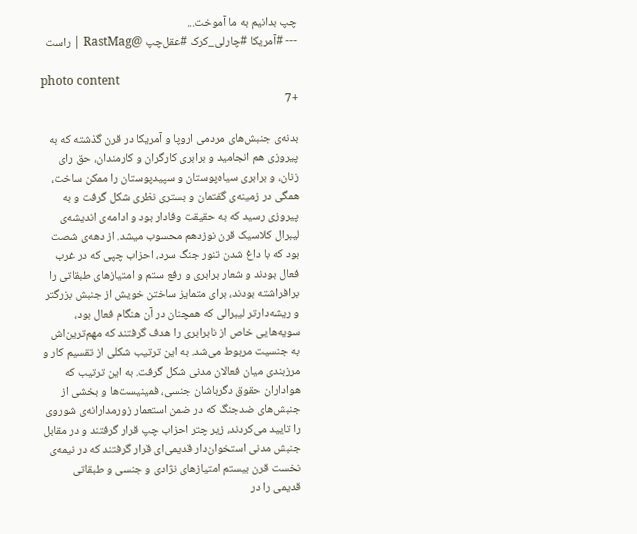چپ بدانیم به ما آموخت...
--- #آمریکا #چارلی_کرک #عقل‌چپ @RastMag | راست

photo content
+7

بدنه‌ی جنبش‌های مردمی اروپا و آمریکا در قرن گذشته که به پیروزی هم انجامید و برابری کارگران و کارمندان، حق رای زنان، و برابری سیاه‌پوستان و سپیدپوستان را ممکن ساخت، همگی در زمینه‌ی گفتمان و بستری نظری شکل گرفت و به پیروزی رسید که به حقیقت وفادار بود و ادامه‌ی اندیشه‌ی لیبرال کلاسیک قرن نوزدهم محسوب میشد. از دهه‌ی شصت بود که با داغ شدن تنور جنگ سرد، احزاب چپی که در غرب فعال بودند و شعار برابری و رفع ستم و امتیازهای طبقاتی را برافراشته بودند، برای متمایز ساختن خویش از جنبش بزرگتر و ریشه‌دارتر لیبرالی که همچنان در آن هنگام فعال بود، سویه‌هایی خاص از نابرابری را هدف گرفتند که مهم‌ترین‌اش به جنسیت مربوط می‌شد. به این ترتیب شکلی از تقسیم کار و مرزبندی میان فعالان مدنی شکل گرفت. به این ترتیب که هواداران حقوق دگرباشان جنسی، فمینیست‌ها و بخشی از جنبش‌های ضدجنگ که در ضمن استعمار زورمدارانه‌ی شوروی را تایید می‌کردند، زیر چتر احزاب چپ قرار گرفتند و در مقابل جنبش مدنی استخوان‌دار قدیمی‌ای قرار گرفتند که در نیمه‌ی نخست قرن بیستم امتیازهای نژادی و جنسی و طبقاتی قدیمی را در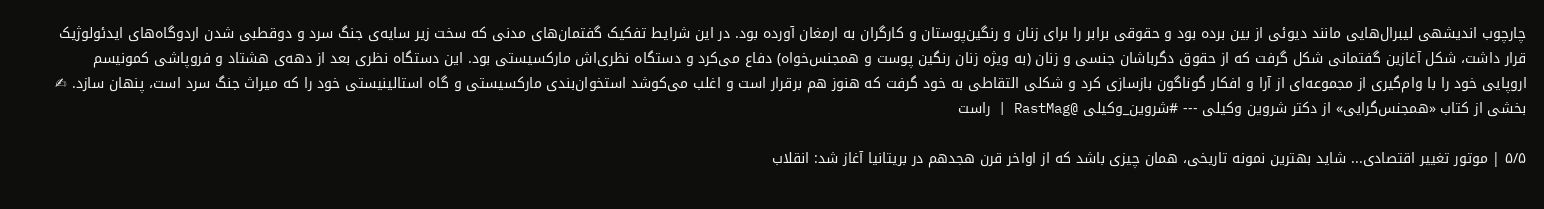چارچوب اندیشهی لیبرال‌هایی مانند دیوئی از بین برده بود و حقوقی برابر را برای زنان و رنگین‌پوستان و کارگران به ارمغان آورده بود. در این شرایط تفکیک گفتمان‌های مدنی که سخت زیر سایه‌ی جنگ سرد و دوقطبی شدن اردوگاه‌های ایدئولوژیک قرار داشت، شکل آغازین گفتمانی شکل گرفت که از حقوق دگرباشان جنسی و زنان (به ویژه زنان رنگین پوست و همجنس‌خواه) دفاع می‌کرد و دستگاه نظری‌اش مارکسیستی بود. این دستگاه نظری بعد از دهه‌ی هشتاد و فروپاشی کمونیسم اروپایی خود را با وام‌گیری از مجموعه‌ای از آرا و افکار گوناگون بازسازی کرد و شکلی التقاطی به خود گرفت که هنوز هم برقرار است و اغلب می‌کوشد استخوان‌بندی مارکسیستی و گاه استالینیستی خود را که میراث جنگ سرد است، پنهان سازد. ✍ بخشی از کتاب «همجنس‌گرایی» از دکتر شروین وکیلی --- #شروین_وکیلی @RastMag | راست

۵/۵ | موتور تغییر اقتصادی... شاید بهترین نمونه تاریخی، همان چیزی باشد که از اواخر قرن هجدهم در بریتانیا آغاز شد: انقلاب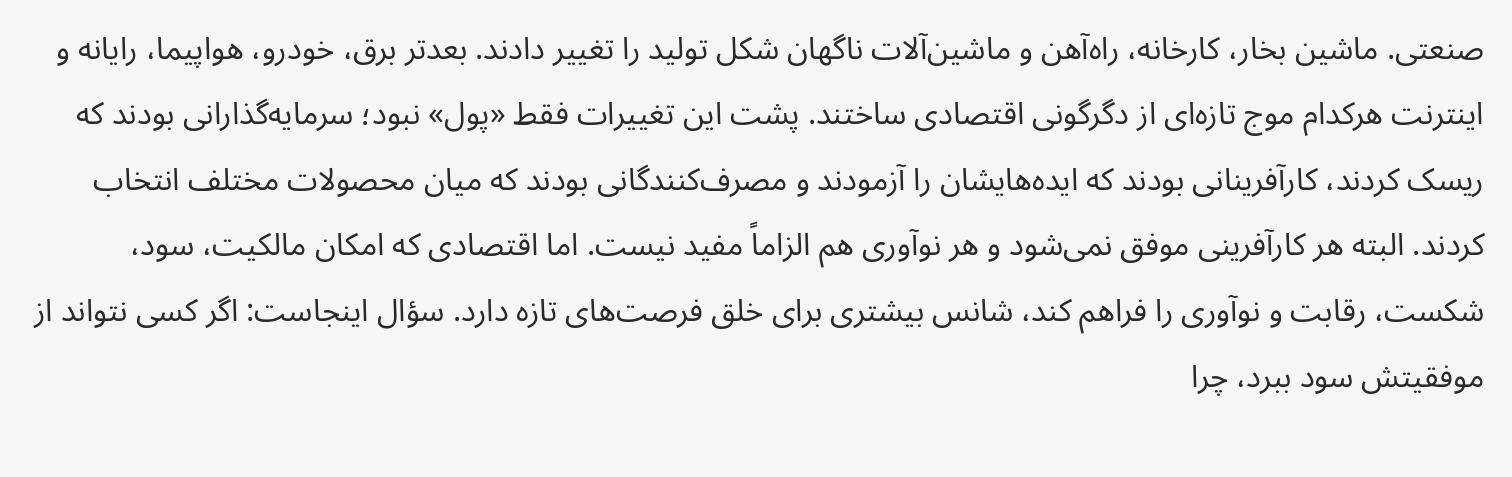صنعتی. ماشین بخار، کارخانه، راه‌آهن و ماشین‌آلات ناگهان شکل تولید را تغییر دادند. بعدتر برق، خودرو، هواپیما، رایانه و اینترنت هرکدام موج تازه‌ای از دگرگونی اقتصادی ساختند. پشت این تغییرات فقط «پول» نبود؛ سرمایه‌گذارانی بودند که ریسک کردند، کارآفرینانی بودند که ایده‌هایشان را آزمودند و مصرف‌کنندگانی بودند که میان محصولات مختلف انتخاب کردند. البته هر کارآفرینی موفق نمی‌شود و هر نوآوری هم الزاماً مفید نیست. اما اقتصادی که امکان مالکیت، سود، شکست، رقابت و نوآوری را فراهم کند، شانس بیشتری برای خلق فرصت‌های تازه دارد. سؤال اینجاست: اگر کسی نتواند از موفقیتش سود ببرد، چرا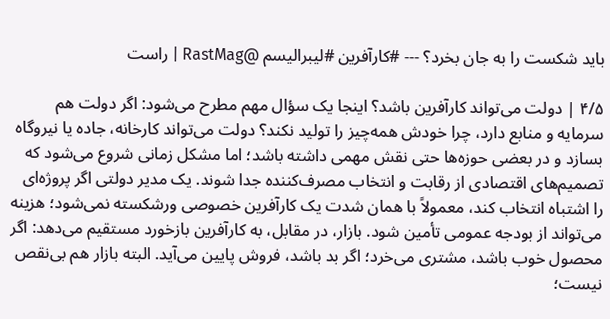باید شکست را به جان بخرد؟ --- #کار‌آفرین #لیبرالیسم @RastMag | راست

۴/۵ | دولت می‌تواند کارآفرین باشد؟ اینجا یک سؤال مهم مطرح می‌شود: اگر دولت هم سرمایه و منابع دارد، چرا خودش همه‌چیز را تولید نکند؟ دولت می‌تواند کارخانه، جاده یا نیروگاه بسازد و در بعضی حوزه‌ها حتی نقش مهمی داشته باشد؛ اما مشکل زمانی شروع می‌شود که تصمیم‌های اقتصادی از رقابت و انتخاب مصرف‌کننده جدا شوند. یک مدیر دولتی اگر پروژه‌ای را اشتباه انتخاب کند، معمولاً با همان شدت یک کارآفرین خصوصی ورشکسته نمی‌شود؛ هزینه می‌تواند از بودجه عمومی تأمین شود. بازار، در مقابل، به کارآفرین بازخورد مستقیم می‌دهد: اگر محصول خوب باشد، مشتری می‌خرد؛ اگر بد باشد، فروش پایین می‌آید. البته بازار هم بی‌نقص نیست؛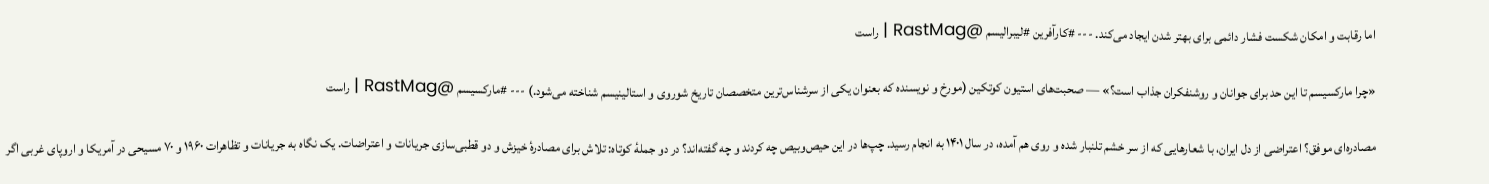اما رقابت و امکان شکست فشار دائمی برای بهتر شدن ایجاد می‌کند. --- #کار‌آفرین #لیبرالیسم @RastMag | راست

«چرا مارکسیسم تا این حد برای جوانان و روشنفکران جذاب است؟» — صحبت‌های استیون کوتکین (مورخ و نویسنده که بعنوان یکی از سرشناس‌ترین متخصصان تاریخ شوروی و استالینیسم شناخته می‌شود.) --- #مارکسیسم @RastMag | راست

مصادره‌‌ای موفق؟ اعتراضی از دل ایران، با شعارهایی که از سر خشم تلنبار شده و روی هم آمده، در سال ۱۴۰۱ به انجام رسید. چپ‌ها در این حیص‌وبیص چه کردند و چه گفته‌اند؟ در دو جملهٔ کوتاه: تلاش برای مصادرهٔ خیزش و دو قطبی‌سازی جریانات و اعتراضات. یک نگاه به جریانات و تظاهرات ۱۹۶۰ و ۷۰ مسیحی در آمریکا و اروپای غربی اگر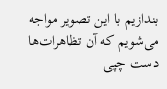بندازیم با این تصویر مواجه می‌شویم که آن تظاهرات‌ها دست‌ چپی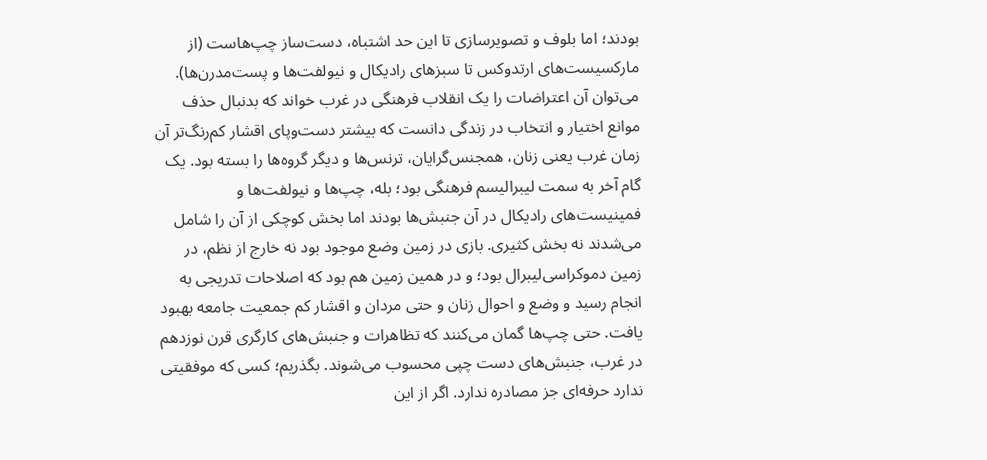بودند؛ اما بلوف و تصویر‌سازی تا این حد اشتباه، دست‌ساز چپ‌هاست (از مارکسیست‌های ارتدوکس تا سبز‌های رادیکال و نیو‌لفت‌ها و پست‌مدرن‌ها). می‌توان آن اعتراضات را یک انقلاب فرهنگی در غرب خواند که بدنبال حذف موانع اختیار و انتخاب در زندگی دانست که بیشتر دست‌و‌پای اقشار کم‌رنگ‌تر آن زمان غرب یعنی زنان، همجنس‌گرایان، ترنس‌ها و دیگر گروه‌ها را بسته بود. یک گام آخر به سمت لیبرالیسم فرهنگی بود؛ بله، چپ‌ها و نیولفت‌ها و فمینیست‌های رادیکال در آن جنبش‌ها بودند اما بخش کوچکی از آن را شامل می‌شدند نه بخش کثیری. بازی در زمین وضع موجود بود نه خارج از نظم، در زمین دموکراسی‌لیبرال بود؛ و در همین زمین‌ هم بود که اصلاحات تدریجی به انجام رسید و وضع و احوال زنان و حتی مردان و اقشار کم جمعیت جامعه بهبود یافت. حتی چپ‌ها گمان می‌کنند که تظاهرات و جنبش‌های کارگری قرن نوزدهم در غرب، جنبش‌های دست چپی محسوب می‌شوند. بگذریم؛ کسی که موفقیتی ندارد حرفه‌ای جز مصادره ندارد. اگر از این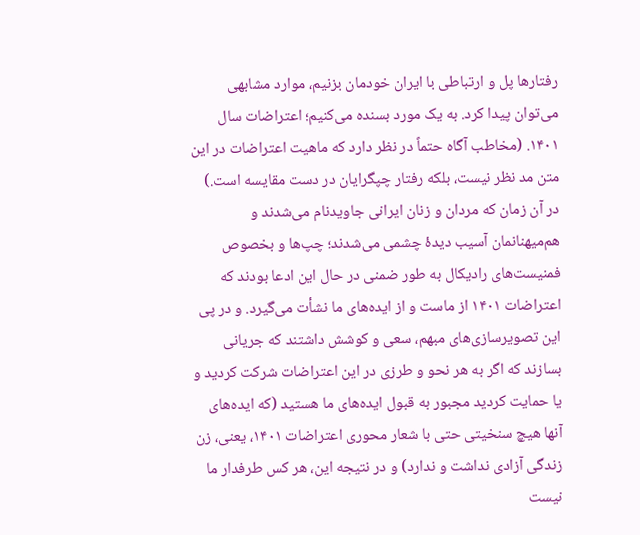رفتارها پل و ارتباطی با ایران خودمان بزنیم، موارد مشابهی می‌توان پیدا کرد. به یک مورد بسنده می‌کنیم؛ اعتراضات سال ۱۴۰۱. (مخاطب آگاه حتماً در نظر دارد که ماهیت اعتراضات در این متن مد نظر نیست، بلکه رفتار چپگرایان در دست مقایسه است.) در آن زمان که مردان و زنان ایرانی جاویدنام می‌شدند و هم‌میهنانمان آسیب دیدهٔ چشمی می‌شدند؛ چپ‌ها و بخصوص فمنیست‌های رادیکال به طور ضمنی در حال این ادعا بودند که اعتراضات ۱۴۰۱ از ماست و از ایده‌های ما نشأت می‌گیرد. و در پی این تصویرسازی‌های مبهم، سعی و کوشش داشتند که جریانی بسازند که اگر به هر نحو و طرزی در این اعتراضات شرکت کردید و یا حمایت کردید مجبور به قبول ایده‌های ما هستید (که ایده‌های آنها هیچ سنخیتی حتی با شعار محوری اعتراضات ۱۴۰۱، یعنی، زن زندگی آزادی نداشت و ندارد) و در نتیجه این، هر کس طرفدار ما نیست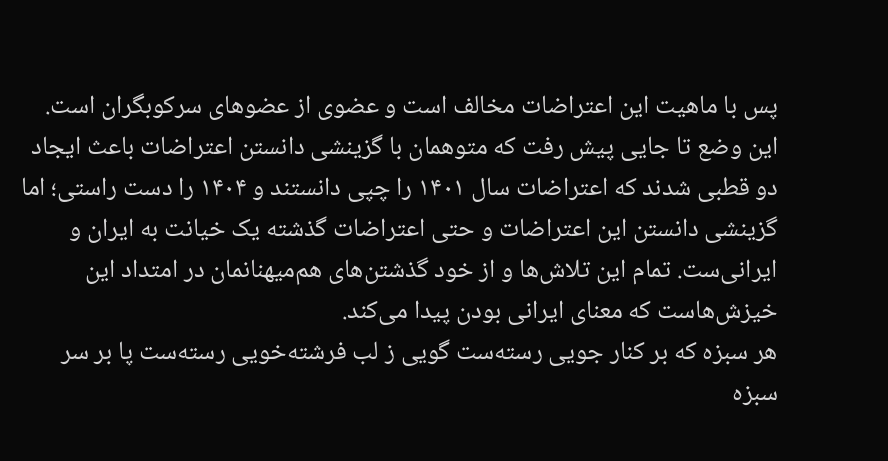پس با ماهیت این اعتراضات مخالف است و عضوی از عضوهای سرکوبگران است. این وضع تا جایی پیش رفت که متوهمان با گزینشی دانستن اعتراضات باعث ایجاد دو قطبی شدند که اعتراضات سال ۱۴۰۱ را چپی دانستند و ۱۴۰۴ را دست راستی؛ اما گزینشی دانستن این اعتراضات و حتی اعتراضات گذشته یک خیانت به ایران و ایرانی‌ست. تمام این تلاش‌ها و از خود گذشتن‌های هم‌میهنانمان در امتداد این خیزش‌هاست که معنای ایرانی بودن پیدا می‌کند.
هر سبزه که بر کنار جویی رسته‌ست گویی ز لب فرشته‌خویی رسته‌ست پا بر سر سبزه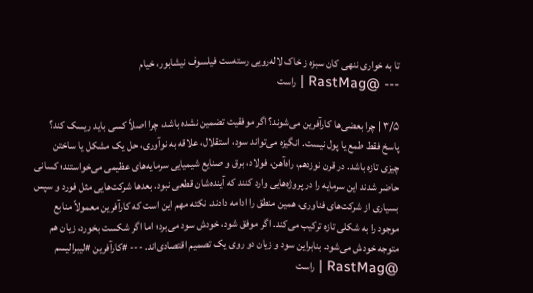تا به خواری ننهی کان سبزه ز خاک لاله‌رویی رسته‌ست فیلسوف نیشابور، خیام
--- @RastMag | راست

۳/۵ | چرا بعضی‌ها کارآفرین می‌شوند؟ اگر موفقیت تضمین نشده باشد، چرا اصلاً کسی باید ریسک کند؟ پاسخ فقط طمع یا پول نیست. انگیزه می‌تواند سود، استقلال، علاقه به نوآوری، حل یک مشکل یا ساختن چیزی تازه باشد. در قرن نوزدهم، راه‌آهن، فولاد، برق و صنایع شیمیایی سرمایه‌های عظیمی می‌خواستند؛ کسانی حاضر شدند این سرمایه را در پروژه‌هایی وارد کنند که آینده‌شان قطعی نبود. بعدها شرکت‌هایی مثل فورد و سپس بسیاری از شرکت‌های فناوری، همین منطق را ادامه دادند. نکته مهم این است که کارآفرین معمولاً منابع موجود را به شکلی تازه ترکیب می‌کند. اگر موفق شود، خودش سود می‌برد؛ اما اگر شکست بخورد، زیان هم متوجه خودش می‌شود. بنابراین سود و زیان دو روی یک تصمیم اقتصادی‌اند. --- #کار‌آفرین #لیبرالیسم @RastMag | راست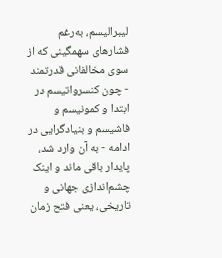لیبرالیسم، به‌رغم فشارهای سهمگینی که از سوی مخالفانی قدرتمند - چون کنسرواتیسم در ابتدا و کمونیسم و فاشیسم و بنیادگرایی در ادامه - به آن وارد شد، پایدار باقی ماند و اینک چشم‌اندازی جهانی و تاریخی، یعنی فتح زمان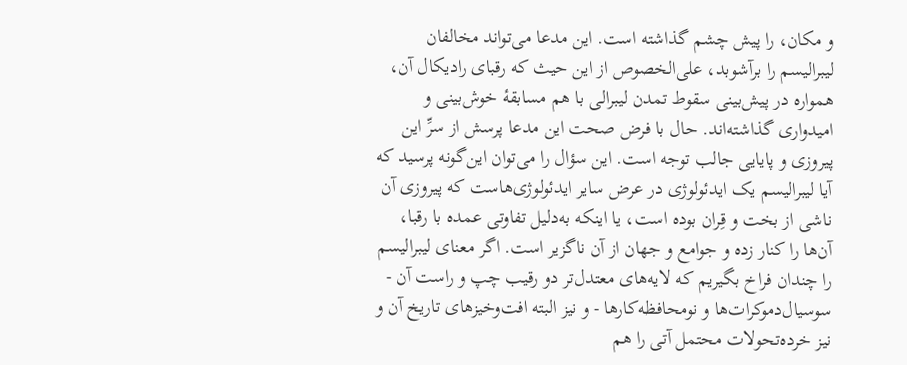و مکان، را پیش چشم گذاشته است. این مدعا می‌تواند مخالفان لیبرالیسم را برآشوبد، علی‌الخصوص از این حیث که رقبای رادیکال آن، همواره در پیش‌بینی سقوط تمدن لیبرالی با هم مسابقۀ خوش‌بینی و امیدواری گذاشته‌اند. حال با فرض صحت این مدعا پرسش از سرِّ این پیروزی و پایایی جالب توجه است. این سؤال را می‌توان این‌گونه پرسید که آیا لیبرالیسم یک ایدئولوژی در عرض سایر ایدئولوژی‌هاست که پیروزی آن ناشی از بخت و قِران بوده است، یا اینکه به‌دلیل تفاوتی عمده با رقبا، آن‌ها را کنار زده و جوامع و جهان از آن ناگزیر است. اگر معنای لیبرالیسم را چندان فراخ بگیریم که لایه‌های معتدل‌تر دو رقیب چپ و راست آن - سوسیال‌دموکرات‌ها و نومحافظه‌کارها - و نیز البته افت‌وخیزهای تاریخ آن و نیز خرده‌تحولات محتمل آتی را هم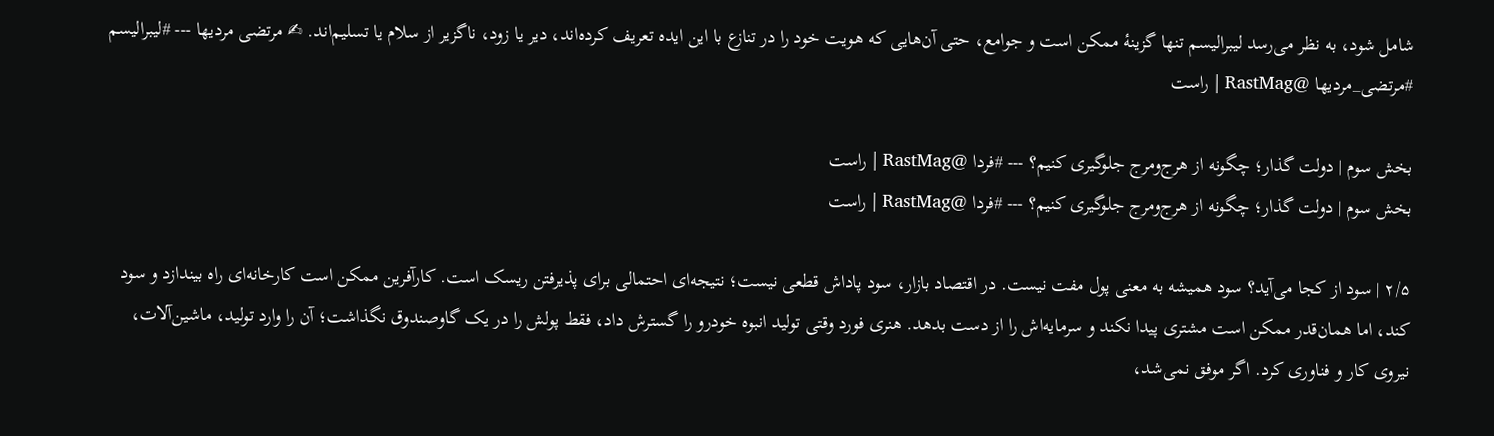شامل شود، به نظر می‌رسد لیبرالیسم تنها گزینۀ ممکن است و جوامع، حتی آن‌هایی که هویت خود را در تنازع با این ایده تعریف کرده‌اند، دیر یا زود، ناگزیر از سلام یا تسلیم‌اند. ✍ مرتضی مردیها --- #لیبرالیسم #مرتضی_مردیها @RastMag | راست

بخش سوم | دولت گذار؛ چگونه از هرج‌و‌مرج جلوگیری کنیم؟ --- #فردا @RastMag | راست
بخش سوم | دولت گذار؛ چگونه از هرج‌و‌مرج جلوگیری کنیم؟ --- #فردا @RastMag | راست

۲/۵ | سود از کجا می‌آید؟ سود همیشه به معنی پول مفت نیست. در اقتصاد بازار، سود پاداش قطعی نیست؛ نتیجه‌ای احتمالی برای پذیرفتن ریسک است. کارآفرین ممکن است کارخانه‌ای راه بیندازد و سود کند، اما همان‌قدر ممکن است مشتری پیدا نکند و سرمایه‌اش را از دست بدهد. هنری فورد وقتی تولید انبوه خودرو را گسترش داد، فقط پولش را در یک گاوصندوق نگذاشت؛ آن را وارد تولید، ماشین‌آلات، نیروی کار و فناوری کرد. اگر موفق نمی‌شد،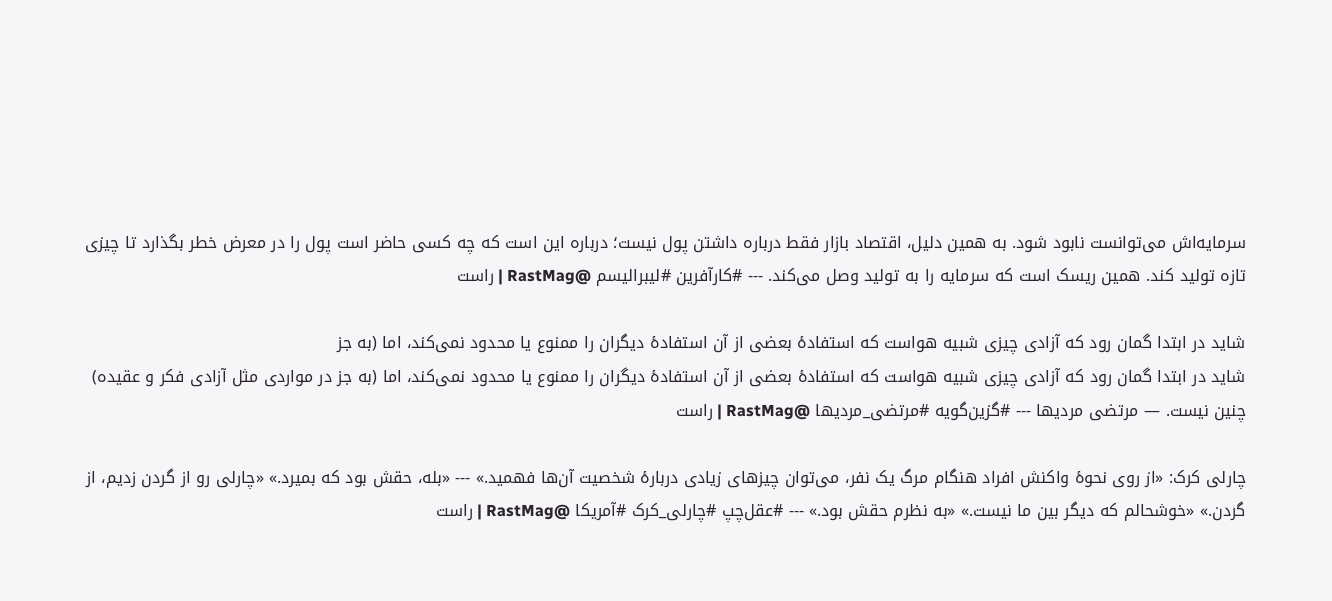سرمایه‌اش می‌توانست نابود شود. به همین دلیل، اقتصاد بازار فقط درباره داشتن پول نیست؛ درباره این است که چه کسی حاضر است پول را در معرض خطر بگذارد تا چیزی تازه تولید کند. همین ریسک است که سرمایه را به تولید وصل می‌کند. --- #کار‌آفرین #لیبرالیسم @RastMag | راست

شاید در ابتدا گمان رود که آزادی چیزی شبیه هواست که استفادهٔ بعضی از آن استفادهٔ دیگران را ممنوع یا محدود نمی‌کند، اما (به جز
شاید در ابتدا گمان رود که آزادی چیزی شبیه هواست که استفادهٔ بعضی از آن استفادهٔ دیگران را ممنوع یا محدود نمی‌کند، اما (به جز در مواردی مثل آزادی فکر و عقیده) چنین نیست. — مرتضی مردیها --- #گزین‌گویه #مرتضی_مردیها @RastMag | راست

چارلی کرک: «از روی نحوهٔ واکنش افراد هنگام مرگ یک نفر، می‌توان چیزهای زیادی دربارهٔ شخصیت آن‌ها فهمید.» --- «بله، حقش بود که بمیرد.» «چارلی رو از گردن زدیم، از گردن.» «خوشحالم که دیگر بین ما نیست.» «به نظرم حقش بود.» --- #عقل‌چپ #چارلی_کرک #آمریکا @RastMag | راست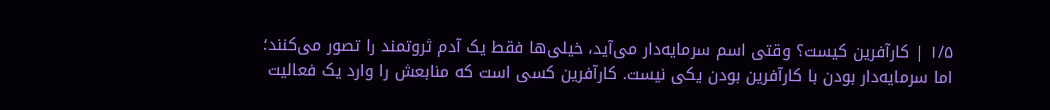۱/۵ | کارآفرین کیست؟ وقتی اسم سرمایه‌دار می‌آید، خیلی‌ها فقط یک آدم ثروتمند را تصور می‌کنند؛ اما سرمایه‌دار بودن با کارآفرین بودن یکی نیست. کارآفرین کسی است که منابعش را وارد یک فعالیت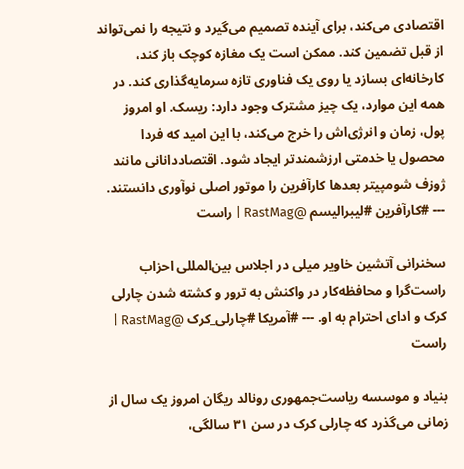اقتصادی می‌کند، برای آینده تصمیم می‌گیرد و نتیجه را نمی‌تواند از قبل تضمین کند. ممکن است یک مغازه کوچک باز کند، کارخانه‌ای بسازد یا روی یک فناوری تازه سرمایه‌گذاری کند. در همه این موارد، یک چیز مشترک وجود دارد: ریسک. او امروز پول، زمان و انرژی‌اش را خرج می‌کند، با این امید که فردا محصول یا خدمتی ارزشمندتر ایجاد شود. اقتصاددانانی مانند ژوزف شومپیتر بعدها کارآفرین را موتور اصلی نوآوری دانستند. --- #کار‌آفرین #لیبرالیسم @RastMag | راست

سخنرانی آتشین خاویر میلی در اجلاس بین‌المللی احزاب راست‌گرا و محافظه‌کار در واکنش به ترور و کشته شدن چارلی کرک و ادای احترام به او. --- #آمریکا #چارلی_کرک @RastMag | راست

بنیاد و موسسه ریاست‌جمهوری رونالد ریگان امروز یک سال از زمانی می‌گذرد که چارلی کرک در سن ۳۱ سالگی،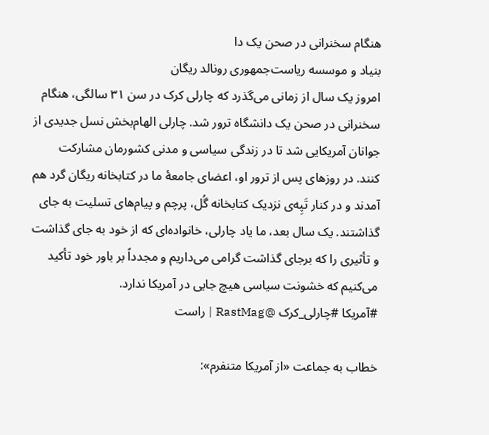هنگام سخنرانی در صحن یک دا
بنیاد و موسسه ریاست‌جمهوری رونالد ریگان
امروز یک سال از زمانی می‌گذرد که چارلی کرک در سن ۳۱ سالگی، هنگام سخنرانی در صحن یک دانشگاه ترور شد. چارلی الهام‌بخش نسل جدیدی از جوانان آمریکایی شد تا در زندگی سیاسی و مدنی کشورمان مشارکت کنند. در روزهای پس از ترور او، اعضای جامعهٔ ما در کتابخانه ریگان گرد هم آمدند و در کنار تَپِه‌ی نزدیک کتابخانه گُل، پرچم و پیام‌های تسلیت به جای گذاشتند. یک سال بعد، ما یاد چارلی، خانواده‌ای که از خود به جای گذاشت و تأثیری را که برجای گذاشت گرامی می‌داریم و مجدداً بر باور خود تأکید می‌کنیم که خشونت سیاسی هیچ جایی در آمریکا ندارد.
#آمریکا #چارلی_کرک @RastMag | راست

خطاب به جماعت «از آمریکا متنفرم»: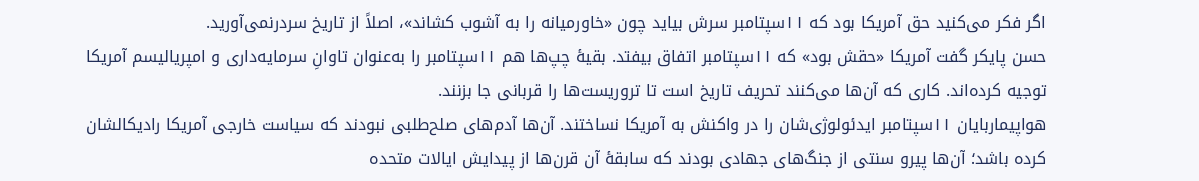اگر فکر می‌کنید حق آمریکا بود که ۱۱سپتامبر سرش بیاید چون «خاورمیانه را به آشوب کشاند»، اصلاً از تاریخ سردرنمی‌آورید.
حسن پایکر گفت آمریکا «حقش بود» که ۱۱سپتامبر اتفاق بیفتد. بقیهٔ چپ‌ها هم ۱۱سپتامبر را به‌عنوان تاوانِ سرمایه‌داری و امپریالیسم آمریکا توجیه کرده‌اند. کاری که آن‌ها می‌کنند تحریف تاریخ است تا تروریست‌ها را قربانی جا بزنند.
هواپیماربایان ۱۱سپتامبر ایدئولوژی‌شان را در واکنش به آمریکا نساختند. آن‌ها آدم‌های صلح‌طلبی نبودند که سیاست خارجی آمریکا رادیکالشان کرده باشد؛ آن‌ها پیرو سنتی از جنگ‌های جهادی بودند که سابقهٔ آن قرن‌ها از پیدایش ایالات متحده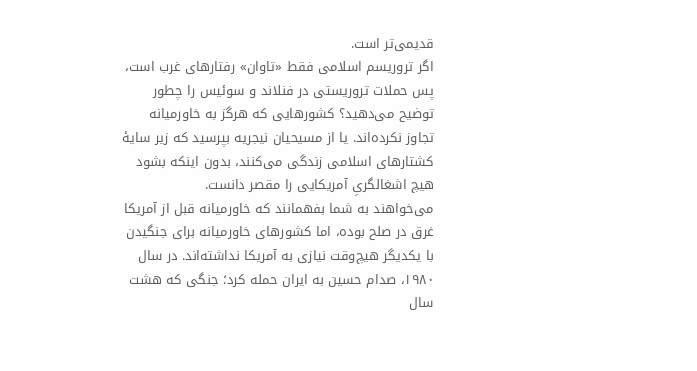قدیمی‌تر است.
اگر تروریسم اسلامی فقط «تاوان» رفتارهای غرب است، پس حملات تروریستی در فنلاند و سوئیس را چطور توضیح می‌دهید؟ کشورهایی که هرگز به خاورمیانه تجاوز نکرده‌اند. یا از مسیحیان نیجریه بپرسید که زیر سایهٔ کشتارهای اسلامی زندگی می‌کنند، بدون اینکه بشود هیچ اشغالگریِ آمریکایی را مقصر دانست.
می‌خواهند به شما بفهمانند که خاورمیانه قبل از آمریکا غرق در صلح بوده، اما کشورهای خاورمیانه برای جنگیدن با یکدیگر هیچ‌وقت نیازی به آمریکا نداشته‌اند. در سال ۱۹۸۰، صدام حسین به ایران حمله کرد؛ جنگی که هشت سال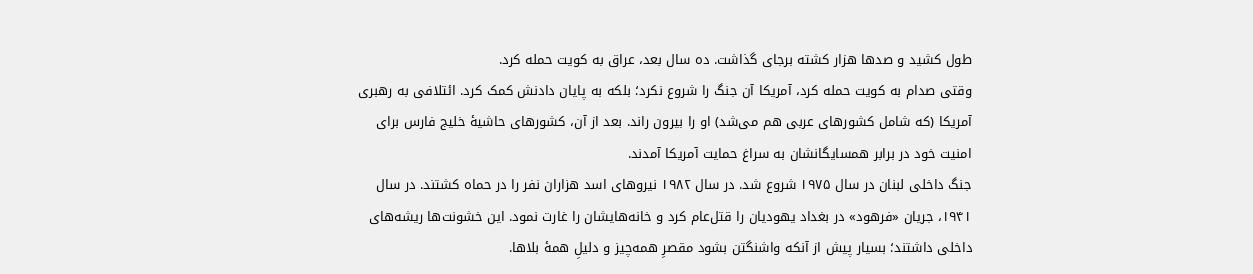طول کشید و صدها هزار کشته برجای گذاشت. ده سال بعد، عراق به کویت حمله کرد.
وقتی صدام به کویت حمله کرد، آمریکا آن جنگ را شروع نکرد؛ بلکه به پایان دادنش کمک کرد. ائتلافی به رهبری آمریکا (که شامل کشورهای عربی هم می‌شد) او را بیرون راند. بعد از آن، کشورهای حاشیهٔ خلیج فارس برای امنیت خود در برابر همسایگانشان به سراغ حمایت آمریکا آمدند.
جنگ داخلی لبنان در سال ۱۹۷۵ شروع شد. در سال ۱۹۸۲ نیروهای اسد هزاران نفر را در حماه کشتند. در سال ۱۹۴۱، جریان «فرهود» در بغداد یهودیان را قتل‌عام کرد و خانه‌هایشان را غارت نمود. این خشونت‌ها ریشه‌های داخلی داشتند؛ بسیار پیش از آنکه واشنگتن بشود مقصرِ همه‌چیز و دلیلِ همهٔ بلاها.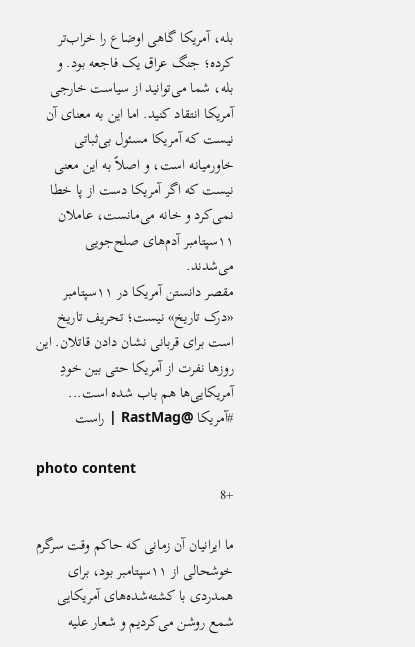بله، آمریکا گاهی اوضاع را خراب‌تر کرده؛ جنگ عراق یک فاجعه بود. و بله، شما می‌توانید از سیاست خارجی آمریکا انتقاد کنید. اما این به معنای آن نیست که آمریکا مسئول بی‌ثباتی خاورمیانه است، و اصلاً به این معنی نیست که اگر آمریکا دست از پا خطا نمی‌کرد و خانه می‌مانست، عاملان ۱۱سپتامبر آدم‌های صلح‌جویی می‌شدند.
مقصر دانستن آمریکا در ۱۱سپتامبر «درک تاریخ» نیست؛ تحریف تاریخ است برای قربانی نشان دادن قاتلان. این روزها نفرت از آمریکا حتی بین خودِ آمریکایی‌ها هم باب شده است...
#آمریکا @RastMag | راست

photo content
+8

ما ایرانیان آن زمانی که حاکم وقت سرگرم خوشحالی از ۱۱سپتامبر بود، برای همدردی با کشته‌شده‌های آمریکایی شمع روشن می‌کردیم و شعار علیه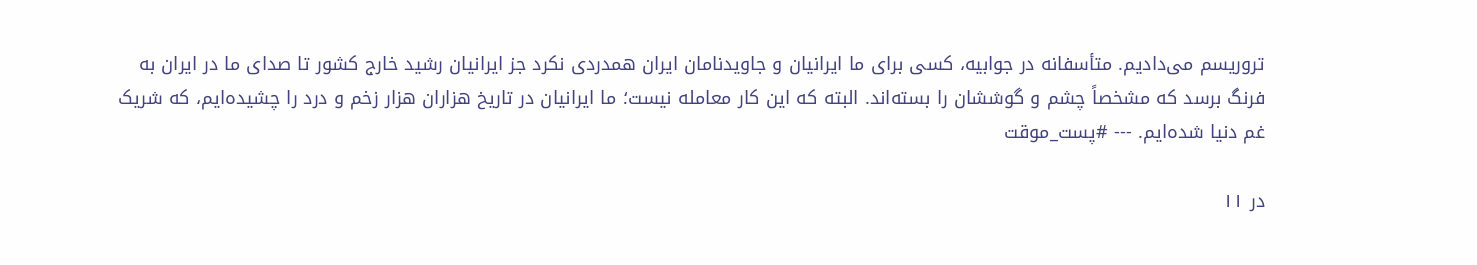تروریسم می‌دادیم. متأسفانه در جوابیه، کسی برای ما ایرانیان و جاوید‌نامان ایران همدردی نکرد جز ایرانیان رشید خارج کشور تا صدای ما در ایران به فرنگ برسد که مشخصاً چشم و گوششان را بسته‌اند. البته که این کار معامله نیست؛ ما ایرانیان در تاریخ هزاران هزار زخم و درد را چشیده‌ایم، که شریک غم دنیا شده‌ایم. --- #پست_موقت

در ۱۱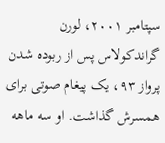سپتامبر ۲۰۰۱، لورن گراندکولاس پس از ربوده شدن پرواز ۹۳، یک پیغام صوتی برای همسرش گذاشت. او سه ماهه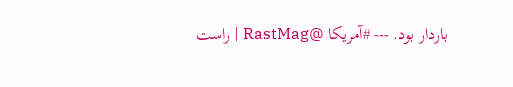باردار بود. --- #آمریکا @RastMag | راست